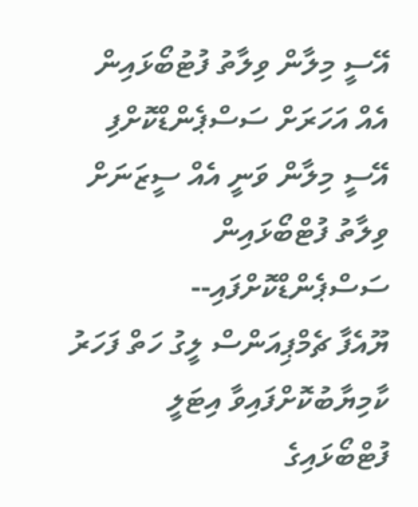އޭސީ މިލާން ވިލާތު ފުޓުބޯޅައިން އެއް އަހަރަށް ސަސްޕެންޑްކޮށްފި
އޭސީ މިލާން ވަނީ އެއް ސީޒަނަށް ވިލާތު ފުޓްބޯޅައިން ސަސްޕެންޑްކޮށްފައި--
ޔޫއެފާ ޗެމްޕިއަންސް ލީގު ހަތް ފަހަރު ކާމިޔާބުކޮށްފައިވާ އިޓަލީ ފުޓްބޯޅައިގެ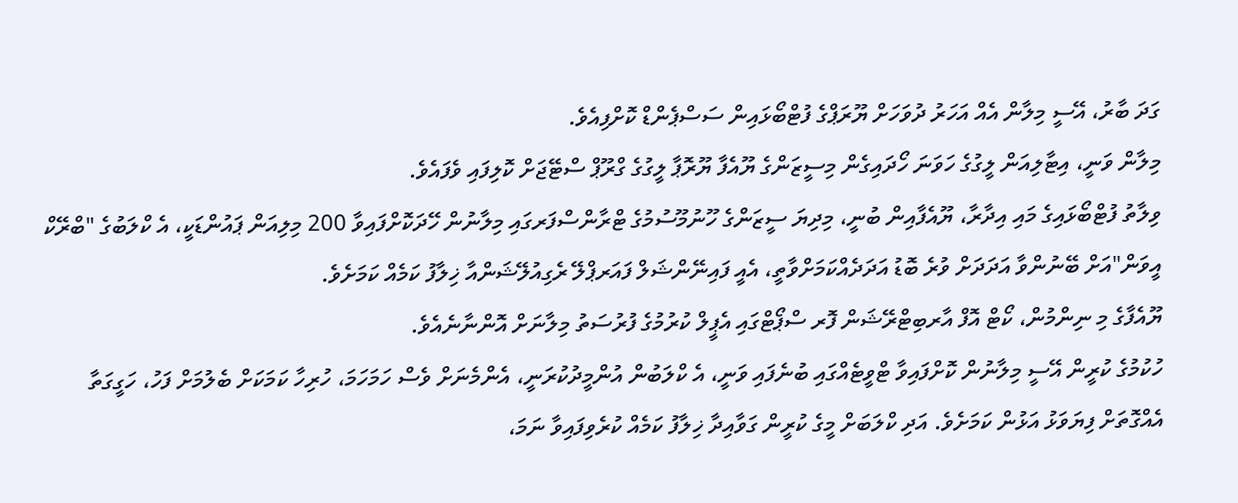ގަދަ ބާރު، އޭސީ މިލާން އެއް އަހަރު ދުވަހަށް ޔޫރަޕްގެ ފުޓްބޯޅައިން ސަސްޕެންޑް ކޮށްފިއެވެ.
މިލާން ވަނީ، އިޓާލިއަން ލީގުގެ ހަވަނަ ހޯދައިގެން މިސީޒަންގެ ޔޫއެފާ ޔޫރޮޕާ ލީގުގެ ގްރޫޕް ސްޓޭޖަށް ކޮލިފައި ވެފައެވެ.
ވިލާތު ފުޓްބޯޅައިގެ މައި އިދާރާ، ޔޫއެފާއިން ބުނީ، މިދިޔަ ސީޒަންގެ ހޫނުމޫސުމުގެ ޓްރާންސްފަރގައި މިލާނުން ހޭދަކޮށްފައިވާ 200 މިލިއަން ޕައުންޑަކީ، އެ ކްލަބުގެ "ބްރޭކް އީވަން"އަށް ބޭނުންވާ އަދަދަށް ވުރެ ބޮޑު އަދަދެއްކަމަށްވާތީ، އެއީ ފައިނޭންޝަލް ފައަރޕްލޭ ރެގިއުލޭޝަންއާ ޚިލާފު ކަމެއް ކަމަށެވެ.
ޔޫއެފާގެ މި ނިންމުން، ކޯޓް އޮފް އާރބިޓްރޭޝަން ފޮރ ސްޕޯޓްގައި އެޕީލް ކުރުމުގެ ފުރުސަތު މިލާނަށް އޮންނާނެއެވެ.
ހުކުމުގެ ކުރީން އޭސީ މިލާނުން ކޮށްފައިވާ ޓްވީޓެއްގައި ބުނެފައި ވަނީ، އެ ކްލަބުން އުންމީދުކުރަނީ، އެންމެނަށް ވެސް ހަމަހަމަ، ހުރިހާ ކަމަކަށް ބެލުމަށް ފަހު، ހަގީގަތާ އެއްގޮތަށް ފިޔަވަޅު އަޅުން ކަމަށެވެ. އަދި ކްލަބަށް މީގެ ކުރީން ގަވާއިދާ ޚިލާފު ކަމެއް ކުރެވިފައިވާ ނަމަ،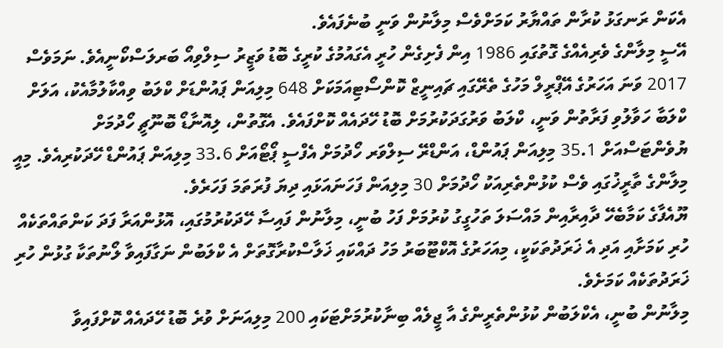އެކަން ރަނގަޅު ކުރާން ތައްޔާރު ކަމަށްވެސް މިލާނުން ވަނީ ބުނެފައެވެ.
އޭސީ މިލާންގެ ވެރިއެއްގެ ގޮތުގައި 1986 އިން ފެށިގެން ހުރީ އެގައުމުގެ ކުރީގެ ބޮޑު ވަޒީރު ސިލްވިއޯ ބަރލަސްކޯނީއެވެ. ނަމަވެސް 2017 ވަނަ އަހަރުގެ އޭޕްރީލް މަހުގެ ތެރޭގައި ޗައިނީޒް ކޮންސޯޓިއަމަކަށް 648 މިލިއަން ޕައުންޑަށް ކްލަބު ވިއްކާލުމާއެކު، އަލަށް ކްލަބާ ހަވާލުވި ފަރާތުން ވަނީ، ކްލަބު ވަރުގަދަކުރުމަށް ބޮޑު ހޭދައެއް ކޮށްފައެވެ. އެގޮތުން، ލިއޮނާޑޯ ބޮނޫޗީ ހޯދުމަށް ޔުވެންޓަސްއަށް 35.1 މިލިއަން ޕައުންޑް، އަންޑްރޭ ސިލްވަރ ހޯދުމަށް އެފްސީ ޕޯޓޯއަށް 33.6 މިލިއަން ޕައުންޑް ހޭދަކުރިއެވެ. މިއީ މިލާންގެ ތާރީޚުގައި ވެސް ކުޅުންތެރިއަކު ހޯދުމަށް 30 މިލިއަން ފަހަނައަޅައި ދިޔަ ފުރަތަމަ ފަހަރެވެ.
ޔޫއެފާގެ ކަމާބެހޭ ދާއިރާއިން މައްސަލަ ތަހުގީގު ކުރުމަށް ފަހު ބުނީ، މިލާނުން ފައިސާ ހޭދަކުރުމުގައި، އޮޅުންއަރާ ފަދަ ކަންތައްތަކެއް ހުރި ކަމަށާއި އަދި އެ ޚަރަދުތަކަކީ، މިއަހަރުގެ އޮކްޓޫބަރު މަހު ދައްކައި ޚަލާސްކުރާގޮތަށް އެ ކްލަބުން ނަގާފައިވާ ލޯނުތަކާ ގުޅުން ހުރި ޚަރަދުތަކެއް ކަމަށެވެ.
މިލާނުން ބުނީ، އެކްލަބުން ކުޅުންތެރީންގެ އާ ޖީލެއް ބިނާކުރުމަށްޓަކައި 200 މިލިއަނަށް ވުރެ ބޮޑު ހޭދައެއް ކޮށްފައިވާ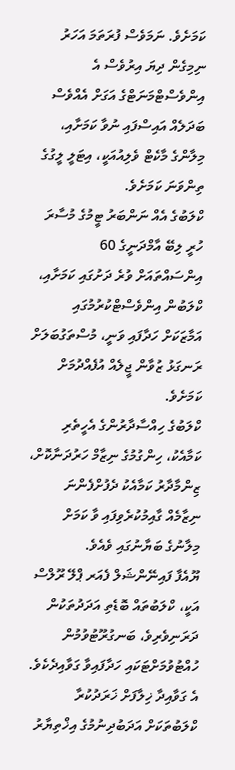ކަމަށެވެ. ނަމަވެސް ފުރަތަމަ އަހަރު ނިމިގެން ދިޔަ އިރުވެސް އެ އިންވެސްޓްމަނަޓްގެ އަގަށް އެއްވެސް ބަދަލެއް އައިސްފައި ނުވާ ކަމަށާއި، މިލާންގެ މާކެޓް ވެލިއުއަކީ، އިޓަލީ ލީގުގެ ތިންވަނަ ކަމަށެވެ.
ކްލަބުގެ އެއް ނަންބަރު ޓީމުގެ މުސާރަ ހުރީ ލިބޭ އާމްދަނީގެ 60 އިންސައްތައަށް ވުރެ ދަށުގައި ކަމަށާއި، ކްލަބުން އިންވެސްޓްކުރުމުގައި އަމާޒަކަށް ހަދާފައި ވަނީ، މުސްތަގުބަލަށް ރަނގަޅު ޒުވާން ޖީލެއް އުފެއްދުމަށް ކަމަށެވެ.
ކްލަބުގެ ހިއްސާދާރުންގެ އެހީތެރި ކަމާއެކު، ހިންގުމުގެ ނިޒާމް ހަރުދަނާކޮށް، ޒިންމާދާރު ކަމާއެކު ދެފުށްފެންނަ ނިޒާމެއް ގާއިމުކުރެވިފައި ވާ ކަމަށް މިލާނުގެ ބަޔާނުގައި ވެއެވެ.
ޔޫއެފާ ފައިނޭންޝަލް ފެއަރ ޕްލޭ ރޫލްސް އަކީ، ކްލަބުތައް ބޮޑެތި އަދަދުތަކުން ދަރަނިވެރިވެ، ބަނގުރޫޓުވުމުން ހުއްޓުވުމަށްޓަކައި ހަދާފައިވާ ގަވާއިދެކެވެ. އެ ގަވާއިދާ ޚިލާފަށް ޚަރަދުކުރާ ކްލަބުތަކަށް އަދަބުދިނުމުގެ އިޚްތިޔާރު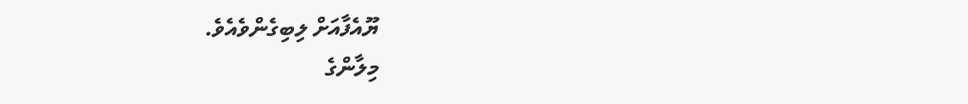ޔޫއެފާއަށް ލިބިގެންވެއެވެ.
މިލާންގެ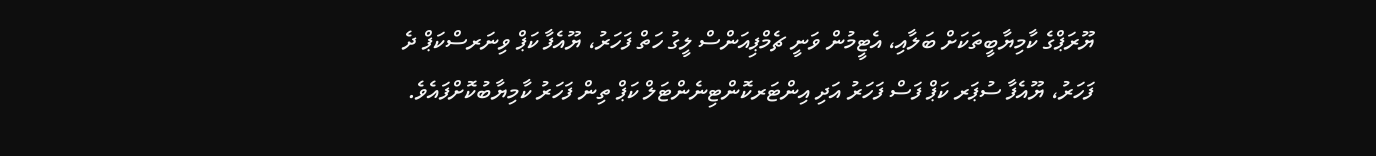ޔޫރަޕްގެ ކާމިޔާބީތަކަށް ބަލާއި، އެޓީމުން ވަނީ ޗެމްޕިއަންސް ލީގު ހަތް ފަހަރު، ޔޫއެފާ ކަޕް ވިނަރސްކަޕް ދެ ފަހަރު، ޔޫއެފާ ސުޕަރ ކަޕް ފަސް ފަހަރު އަދި އިންޓަރކޮންޓިނެންޓަލް ކަޕް ތިން ފަހަރު ކާމިޔާބުކޮށްފައެވެ.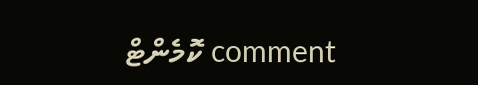comment ކޮމެންޓް